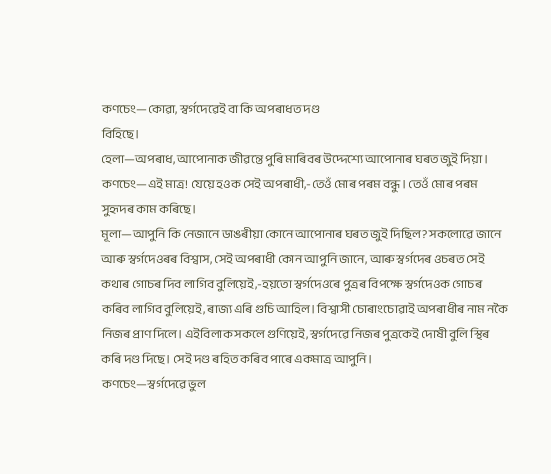কণচেং—কোৱা, স্বৰ্গদেৱেই বা কি অপৰাধত দণ্ড
বিহিছে।
হেলা—অপৰাধ, আপোনাক জীৱন্তে পুৰি মাৰিবৰ উদ্দেশ্যে আপোনাৰ ঘৰত জুই দিয়া।
কণচেং—এই মাত্ৰ! যেয়ে হওক সেই অপৰাধী,-তেওঁ মোৰ পৰম বন্ধু। তেওঁ মোৰ পৰম সুহৃদৰ কাম কৰিছে।
মূলা—আপুনি কি নেজানে ডাঙৰীয়া কোনে আপোনাৰ ঘৰত জুই দিছিল? সকলোৱে জানে আৰু স্বৰ্গদেওৰৰ বিশ্বাস, সেই অপৰাধী কোন আপুনি জানে, আৰু স্বৰ্গদেৰ ওচৰত সেই কথাৰ গোচৰ দিব লাগিব বুলিয়েই,-হয়তো স্বৰ্গদেওৰে পুত্ৰৰ বিপক্ষে স্বৰ্গদেওক গোচৰ কৰিব লাগিব বুলিয়েই, ৰাজ্য এৰি গুচি আহিল। বিশ্বাসী চোৰাংচোৱাই অপৰাধীৰ নাম নকৈ নিজৰ প্ৰাণ দিলে। এইবিলাক সকলে গুণিয়েই, স্বৰ্গদেৱে নিজৰ পুত্ৰকেই দোষী বুলি স্থিৰ কৰি দণ্ড দিছে। সেই দণ্ড ৰহিত কৰিব পাৰে একমাত্ৰ আপুনি।
কণচেং—স্বৰ্গদেৱে ভুল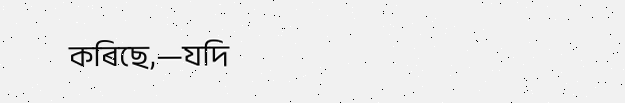কৰিছে,—যদি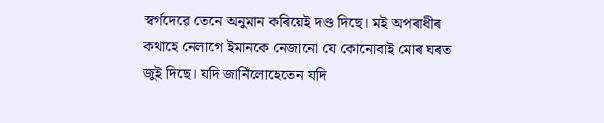স্বৰ্গদেৱে তেনে অনুমান কৰিয়েই দণ্ড দিছে। মই অপৰাধীৰ কথাহে নেলাগে ইমানকে নেজানো যে কোনোবাই মোৰ ঘৰত জুই দিছে। যদি জানিঁলোহেতেন যদি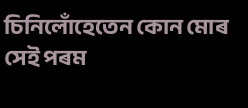চিনিলোঁহেতেন কোন মোৰ সেই পৰম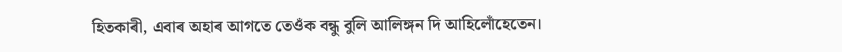হিতকাৰী, এবাৰ অহাৰ আগতে তেওঁক বন্ধু বুলি আলিঙ্গন দি আহিলোঁহেতেন।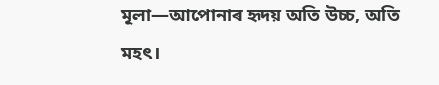মূলা—আপোনাৰ হৃদয় অতি উচ্চ, অতি মহৎ।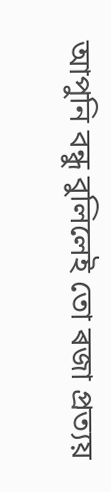আপুনি বন্ধু বুলিলেই তো ৰজা প্ৰত্যয়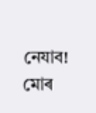নেযাব! মোৰ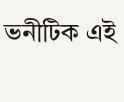ভনীটিক এই